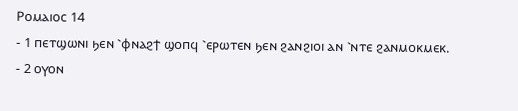Ⲣⲟⲙⲁⲓⲟⲥ 14
- 1 ⲡⲉⲧϣⲱⲛⲓ ϧⲉⲛ ⳿ⲫⲛⲁϩϯ ϣⲟⲡϥ ⳿ⲉⲣⲱⲧⲉⲛ ϧⲉⲛ ϩⲁⲛϩⲓⲟⲓ ⲁⲛ ⳿ⲛⲧⲉ ϩⲁⲛⲙⲟⲕⲙⲉⲕ.
- 2 ⲟⲩⲟⲛ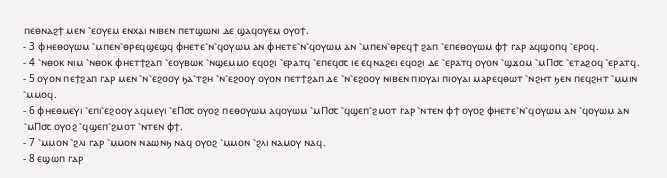ⲡⲉⲑⲛⲁϩϯ ⲙⲉⲛ ⳿ⲉⲟⲩⲉⲙ ⲉⲛⲭⲁⲓ ⲛⲓⲃⲉⲛ ⲡⲉⲧϣⲱⲛⲓ ⲇⲉ ϣⲁϥⲟⲩⲉⲙ ⲟⲩⲟϯ.
- 3 ⲫⲏⲉⲑⲟⲩⲱⲙ ⳿ⲙⲡⲉⲛ⳿ⲑⲣⲉϥϣⲉϣϥ ⲫⲏⲉⲧⲉ⳿ⲛ⳿ϥⲟⲩⲱⲙ ⲁⲛ ⲫⲏⲉⲧⲉ⳿ⲛ⳿ϥⲟⲩⲱⲙ ⲁⲛ ⳿ⲙⲡⲉⲛ⳿ⲑⲣⲉϥϯ ϩⲁⲡ ⳿ⲉⲡⲉⲑⲟⲩⲱⲙ ⲫϯ ⲅⲁⲣ ⲁϥϣⲟⲡϥ ⳿ⲉⲣⲟϥ.
- 4 ⳿ⲛⲑⲟⲕ ⲛⲓⲙ ⳿ⲛⲑⲟⲕ ⲫⲏⲉⲧϯϩⲁⲡ ⳿ⲉⲟⲩⲃⲱⲕ ⳿ⲛϣⲉⲙⲙⲟ ⲉϥⲟϩⲓ ⳿ⲉⲣⲁⲧϥ ⳿ⲉⲡⲉϥ⳪ ⲓⲉ ⲉϥⲛⲁϩⲉⲓ ⲉϥⲟϩⲓ ⲇⲉ ⳿ⲉⲣⲁⲧϥ ⲟⲩⲟⲛ ⳿ϣϫⲟⲙ ⳿ⲙⲠ⳪ ⳿ⲉⲧⲁϩⲟϥ ⳿ⲉⲣⲁⲧϥ.
- 5 ⲟⲩⲟⲛ ⲡⲉϯϩⲁⲡ ⲅⲁⲣ ⲙⲉⲛ ⳿ⲛ⳿ⲉϩⲟⲟⲩ ϧⲁ⳿ⲧϩⲏ ⳿ⲛ⳿ⲉϩⲟⲟⲩ ⲟⲩⲟⲛ ⲡⲉⲧϯϩⲁⲡ ⲇⲉ ⳿ⲛ⳿ⲉϩⲟⲟⲩ ⲛⲓⲃⲉⲛ ⲡⲓⲟⲩⲁⲓ ⲡⲓⲟⲩⲁⲓ ⲙⲁⲣⲉϥⲑⲱⲧ ⳿ⲛϩⲏⲧ ϧⲉⲛ ⲡⲉϥϩⲏⲧ ⳿ⲙⲙⲓⲛ ⳿ⲙⲙⲟϥ.
- 6 ⲫⲏⲉⲑⲙⲉⲩⲓ ⳿ⲉⲡⲓ⳿ⲉϩⲟⲟⲩ ⲁϥⲙⲉⲩⲓ ⳿ⲉⲠ⳪ ⲟⲩⲟϩ ⲡⲉⲑⲟⲩⲱⲙ ⲁϥⲟⲩⲱⲙ ⳿ⲙⲠ⳪ ⳿ϥϣⲉⲡ⳿ϩⲙⲟⲧ ⲅⲁⲣ ⳿ⲛⲧⲉⲛ ⲫϯ ⲟⲩⲟϩ ⲫⲏⲉⲧⲉ⳿ⲛ⳿ϥⲟⲩⲱⲙ ⲁⲛ ⳿ϥⲟⲩⲱⲙ ⲁⲛ ⳿ⲙⲠ⳪ ⲟⲩⲟϩ ⳿ϥϣⲉⲡ⳿ϩⲙⲟⲧ ⳿ⲛⲧⲉⲛ ⲫϯ.
- 7 ⳿ⲙⲙⲟⲛ ⳿ϩⲗⲓ ⲅⲁⲣ ⳿ⲙⲙⲟⲛ ⲛⲁⲱⲛϧ ⲛⲁϥ ⲟⲩⲟϩ ⳿ⲙⲙⲟⲛ ⳿ϩⲗⲓ ⲛⲁⲙⲟⲩ ⲛⲁϥ.
- 8 ⲉϣⲱⲡ ⲅⲁⲣ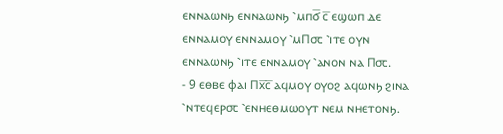ⲉⲛⲛⲁⲱⲛϧ ⲉⲛⲛⲁⲱⲛϧ ⳿ⲙⲡϭ̅ ⲥ̅ ⲉϣⲱⲡ ⲇⲉ ⲉⲛⲛⲁⲙⲟⲩ ⲉⲛⲛⲁⲙⲟⲩ ⳿ⲙⲠ⳪ ⳿ⲓⲧⲉ ⲟⲩⲛ ⲉⲛⲛⲁⲱⲛϧ ⳿ⲓⲧⲉ ⲉⲛⲛⲁⲙⲟⲩ ⳿ⲁⲛⲟⲛ ⲛⲁ Ⲡ⳪.
- 9 ⲉⲑⲃⲉ ⲫⲁⲓ Ⲡⲭ̅ⲥ̅ ⲁϥⲙⲟⲩ ⲟⲩⲟϩ ⲁϥⲱⲛϧ ϩⲓⲛⲁ ⳿ⲛⲧⲉϥⲉⲣ⳪ ⳿ⲉⲛⲏⲉⲑⲙⲱⲟⲩⲧ ⲛⲉⲙ ⲛⲏⲉⲧⲟⲛϧ.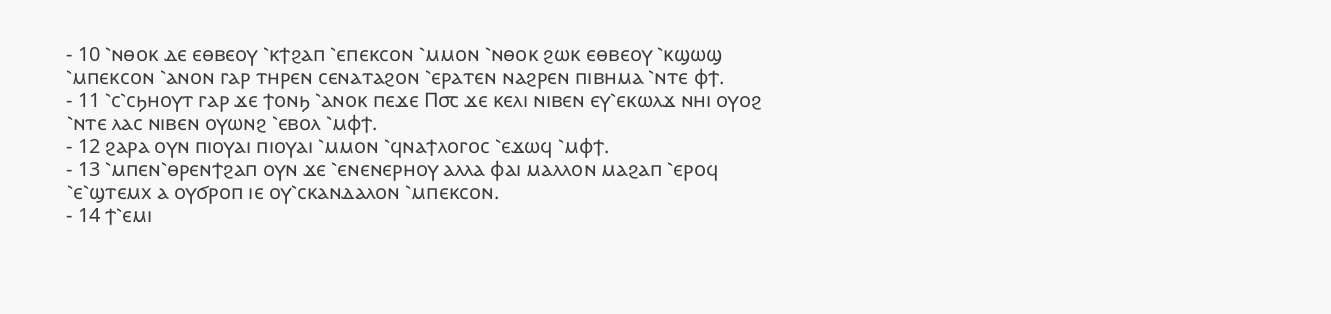- 10 ⳿ⲛⲑⲟⲕ ⲇⲉ ⲉⲑⲃⲉⲟⲩ ⳿ⲕϯϩⲁⲡ ⳿ⲉⲡⲉⲕⲥⲟⲛ ⳿ⲙⲙⲟⲛ ⳿ⲛⲑⲟⲕ ϩⲱⲕ ⲉⲑⲃⲉⲟⲩ ⳿ⲕϣⲱϣ ⳿ⲙⲡⲉⲕⲥⲟⲛ ⳿ⲁⲛⲟⲛ ⲅⲁⲣ ⲧⲏⲣⲉⲛ ⲥⲉⲛⲁⲧⲁϩⲟⲛ ⳿ⲉⲣⲁⲧⲉⲛ ⲛⲁϩⲣⲉⲛ ⲡⲓⲃⲏⲙⲁ ⳿ⲛⲧⲉ ⲫϯ.
- 11 ⳿ⲥ⳿ⲥϧⲏⲟⲩⲧ ⲅⲁⲣ ϫⲉ ϯⲟⲛϧ ⳿ⲁⲛⲟⲕ ⲡⲉϫⲉ Ⲡ⳪ ϫⲉ ⲕⲉⲗⲓ ⲛⲓⲃⲉⲛ ⲉⲩ⳿ⲉⲕⲱⲗϫ ⲛⲏⲓ ⲟⲩⲟϩ ⳿ⲛⲧⲉ ⲗⲁⲥ ⲛⲓⲃⲉⲛ ⲟⲩⲱⲛϩ ⳿ⲉⲃⲟⲗ ⳿ⲙⲫϯ.
- 12 ϩⲁⲣⲁ ⲟⲩⲛ ⲡⲓⲟⲩⲁⲓ ⲡⲓⲟⲩⲁⲓ ⳿ⲙⲙⲟⲛ ⳿ϥⲛⲁϯⲗⲟⲅⲟⲥ ⳿ⲉϫⲱϥ ⳿ⲙⲫϯ.
- 13 ⳿ⲙⲡⲉⲛ⳿ⲑⲣⲉⲛϯϩⲁⲡ ⲟⲩⲛ ϫⲉ ⳿ⲉⲛⲉⲛⲉⲣⲏⲟⲩ ⲁⲗⲗⲁ ⲫⲁⲓ ⲙⲁⲗⲗⲟⲛ ⲙⲁϩⲁⲡ ⳿ⲉⲣⲟϥ ⳿ⲉ⳿ϣⲧⲉⲙⲭ ⲁ ⲟⲩϭⲣⲟⲡ ⲓⲉ ⲟⲩ⳿ⲥⲕⲁⲛⲇⲁⲗⲟⲛ ⳿ⲙⲡⲉⲕⲥⲟⲛ.
- 14 ϯ⳿ⲉⲙⲓ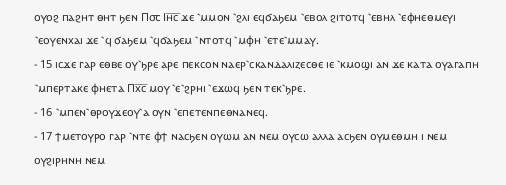ⲟⲩⲟϩ ⲡⲁϩⲏⲧ ⲑⲏⲧ ϧⲉⲛ Ⲡ⳪ Ⲓⲏ̅ⲥ̅ ϫⲉ ⳿ⲙⲙⲟⲛ ⳿ϩⲗⲓ ⲉϥϭⲁϧⲉⲙ ⳿ⲉⲃⲟⲗ ϩⲓⲧⲟⲧϥ ⳿ⲉⲃⲏⲗ ⳿ⲉⲫⲏⲉⲑⲙⲉⲩⲓ ⳿ⲉⲟⲩⲉⲛⲭⲁⲓ ϫⲉ ⳿ϥ ϭⲁϧⲉⲙ ⳿ϥϭⲁϧⲉⲙ ⳿ⲛⲧⲟⲧϥ ⳿ⲙⲫⲏ ⳿ⲉⲧⲉ⳿ⲙⲙⲁⲩ.
- 15 ⲓⲥϫⲉ ⲅⲁⲣ ⲉⲑⲃⲉ ⲟⲩ⳿ϧⲣⲉ ⲁⲣⲉ ⲡⲉⲕⲥⲟⲛ ⲛⲁⲉⲣ⳿ⲥⲕⲁⲛⲇⲁⲗⲓⲍⲉⲥⲑⲉ ⲓⲉ ⳿ⲕⲙⲟϣⲓ ⲁⲛ ϫⲉ ⲕⲁⲧⲁ ⲟⲩⲁⲅⲁⲡⲏ ⳿ⲙⲡⲉⲣⲧⲁⲕⲉ ⲫⲏⲉⲧⲁ Ⲡⲭ̅ⲥ̅ ⲙⲟⲩ ⳿ⲉ⳿ϩⲣⲏⲓ ⳿ⲉϫⲱϥ ϧⲉⲛ ⲧⲉⲕ⳿ϧⲣⲉ.
- 16 ⳿ⲙⲡⲉⲛ⳿ⲑⲣⲟⲩϫⲉⲟⲩ⳿ⲁ ⲟⲩⲛ ⳿ⲉⲡⲉⲧⲉⲛⲡⲉⲑⲛⲁⲛⲉϥ.
- 17 ϯⲙⲉⲧⲟⲩⲣⲟ ⲅⲁⲣ ⳿ⲛⲧⲉ ⲫϯ ⲛⲁⲥϧⲉⲛ ⲟⲩⲱⲙ ⲁⲛ ⲛⲉⲙ ⲟⲩⲥⲱ ⲁⲗⲗⲁ ⲁⲥϧⲉⲛ ⲟⲩⲙⲉⲑⲙⲏ ⲓ ⲛⲉⲙ ⲟⲩϩⲓⲣⲏⲛⲏ ⲛⲉⲙ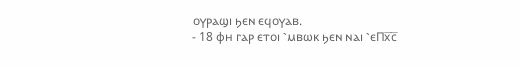ⲟⲩⲣⲁϣⲓ ϧⲉⲛ ⲉϥⲟⲩⲁⲃ.
- 18 ⲫⲏ ⲅⲁⲣ ⲉⲧⲟⲓ ⳿ⲙⲃⲱⲕ ϧⲉⲛ ⲛⲁⲓ ⳿ⲉⲠⲭ̅ⲥ̅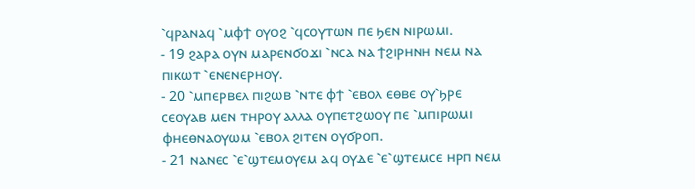⳿ϥⲣⲁⲛⲁϥ ⳿ⲙⲫϯ ⲟⲩⲟϩ ⳿ϥⲥⲟⲩⲧⲱⲛ ⲡⲉ ϧⲉⲛ ⲛⲓⲣⲱⲙⲓ.
- 19 ϩⲁⲣⲁ ⲟⲩⲛ ⲙⲁⲣⲉⲛϭⲟϫⲓ ⳿ⲛⲥⲁ ⲛⲁ ϯϩⲓⲣⲏⲛⲏ ⲛⲉⲙ ⲛⲁ ⲡⲓⲕⲱⲧ ⳿ⲉⲛⲉⲛⲉⲣⲏⲟⲩ.
- 20 ⳿ⲙⲡⲉⲣⲃⲉⲗ ⲡⲓϩⲱⲃ ⳿ⲛⲧⲉ ⲫϯ ⳿ⲉⲃⲟⲗ ⲉⲑⲃⲉ ⲟⲩ⳿ϧⲣⲉ ⲥⲉⲟⲩⲁⲃ ⲙⲉⲛ ⲧⲏⲣⲟⲩ ⲁⲗⲗⲁ ⲟⲩⲡⲉⲧϩⲱⲟⲩ ⲡⲉ ⳿ⲙⲡⲓⲣⲱⲙⲓ ⲫⲏⲉⲑⲛⲁⲟⲩⲱⲙ ⳿ⲉⲃⲟⲗ ϩⲓⲧⲉⲛ ⲟⲩϭⲣⲟⲡ.
- 21 ⲛⲁⲛⲉⲥ ⳿ⲉ⳿ϣⲧⲉⲙⲟⲩⲉⲙ ⲁϥ ⲟⲩⲇⲉ ⳿ⲉ⳿ϣⲧⲉⲙⲥⲉ ⲏⲣⲡ ⲛⲉⲙ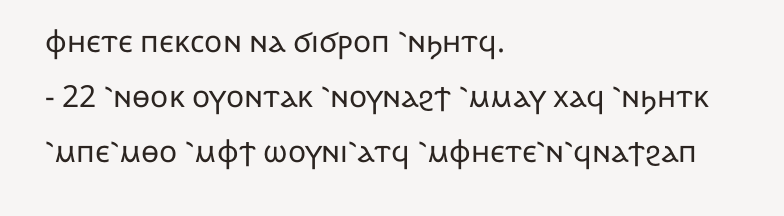ⲫⲏⲉⲧⲉ ⲡⲉⲕⲥⲟⲛ ⲛⲁ ϭⲓϭⲣⲟⲡ ⳿ⲛϧⲏⲧϥ.
- 22 ⳿ⲛⲑⲟⲕ ⲟⲩⲟⲛⲧⲁⲕ ⳿ⲛⲟⲩⲛⲁϩϯ ⳿ⲙⲙⲁⲩ ⲭⲁϥ ⳿ⲛϧⲏⲧⲕ ⳿ⲙⲡⲉ⳿ⲙⲑⲟ ⳿ⲙⲫϯ ⲱⲟⲩⲛⲓ⳿ⲁⲧϥ ⳿ⲙⲫⲏⲉⲧⲉ⳿ⲛ⳿ϥⲛⲁϯϩⲁⲡ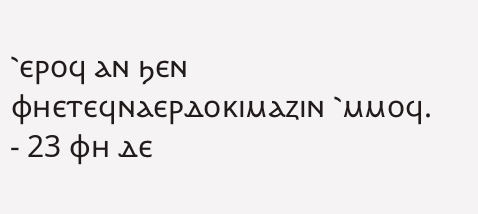⳿ⲉⲣⲟϥ ⲁⲛ ϧⲉⲛ ⲫⲏⲉⲧⲉϥⲛⲁⲉⲣⲇⲟⲕⲓⲙⲁⲍⲓⲛ ⳿ⲙⲙⲟϥ.
- 23 ⲫⲏ ⲇⲉ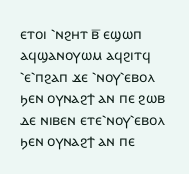ⲉⲧⲟⲓ ⳿ⲛϩⲏⲧ ⲃ̅ ⲉϣⲱⲡ ⲁϥϣⲁⲛⲟⲩⲱⲙ ⲁϥϩⲓⲧϥ ⳿ⲉ⳿ⲡϩⲁⲡ ϫⲉ ⳿ⲛⲟⲩ⳿ⲉⲃⲟⲗ ϧⲉⲛ ⲟⲩⲛⲁϩϯ ⲁⲛ ⲡⲉ ϩⲱⲃ ⲇⲉ ⲛⲓⲃⲉⲛ ⲉⲧⲉ⳿ⲛⲟⲩ⳿ⲉⲃⲟⲗ ϧⲉⲛ ⲟⲩⲛⲁϩϯ ⲁⲛ ⲡⲉ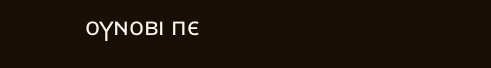ⲟⲩⲛⲟⲃⲓ ⲡⲉ